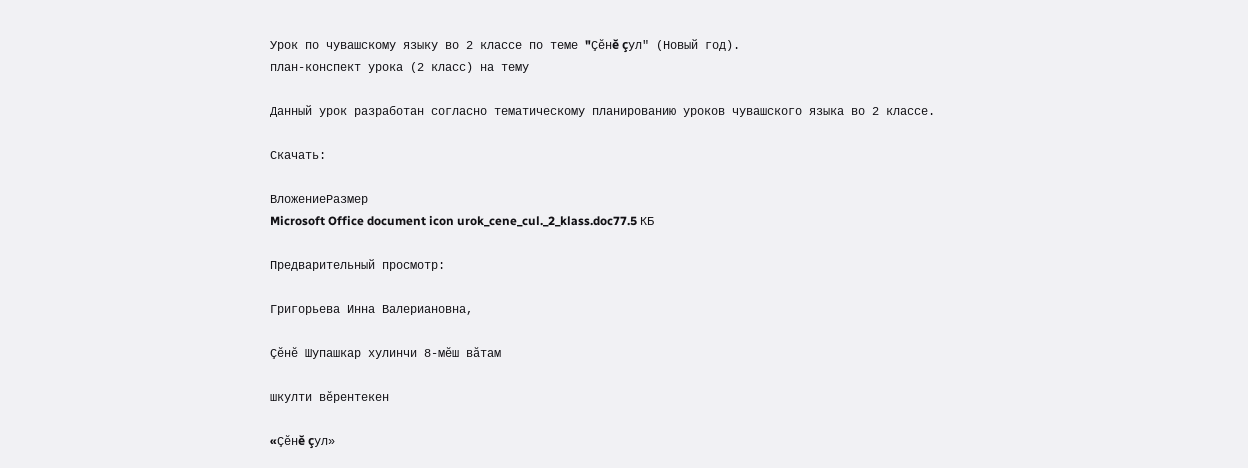Урок по чувашскому языку во 2 классе по теме "Çĕнĕ çул" (Новый год).
план-конспект урока (2 класс) на тему

Данный урок разработан согласно тематическому планированию уроков чувашского языка во 2 классе.

Скачать:

ВложениеРазмер
Microsoft Office document icon urok_cene_cul._2_klass.doc77.5 КБ

Предварительный просмотр:

Григорьева Инна Валериановна,

Çĕнĕ Шупашкар хулинчи 8-мĕш вăтам

шкулти вĕрентекен

«Çĕнĕ çул»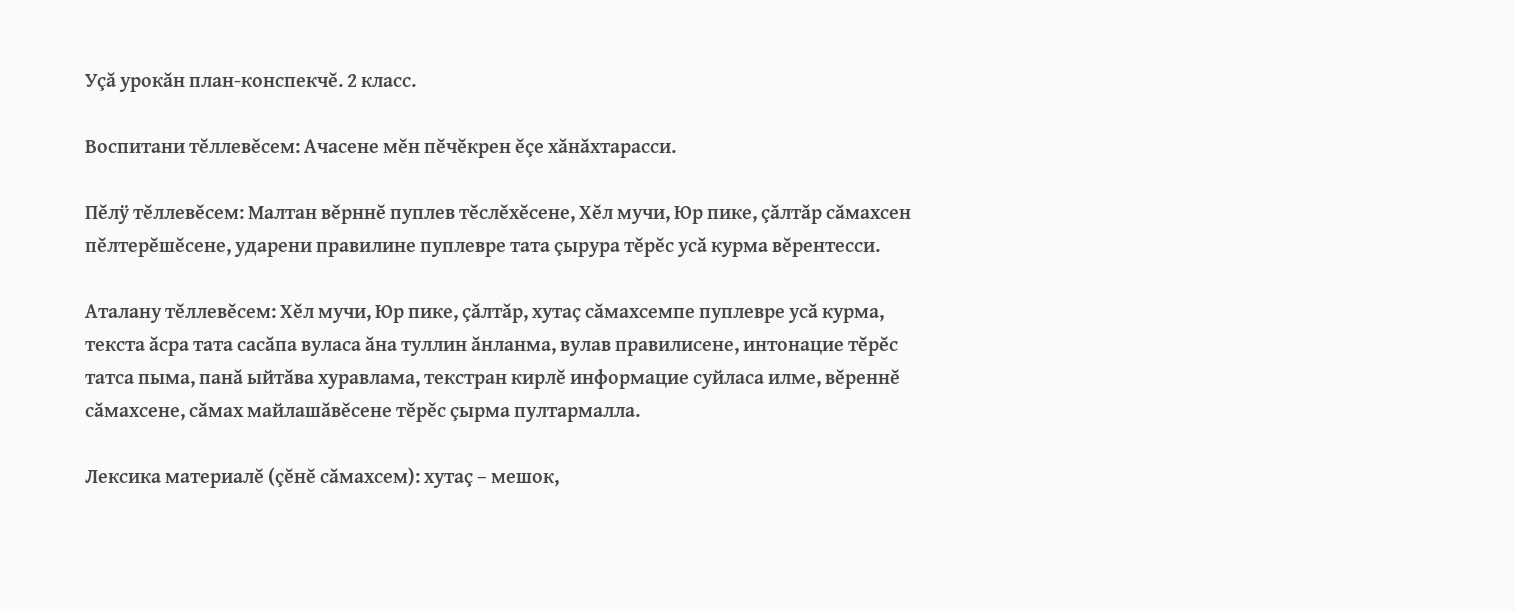Уçă урокăн план-конспекчĕ. 2 класс.

Воспитани тĕллевĕсем: Ачасене мĕн пĕчĕкрен ĕçе хăнăхтарасси.

Пĕлÿ тĕллевĕсем: Малтан вĕрннĕ пуплев тĕслĕхĕсене, Хĕл мучи, Юр пике, çăлтăр сăмахсен пĕлтерĕшĕсене, ударени правилине пуплевре тата çырура тĕрĕс усă курма вĕрентесси.

Аталану тĕллевĕсем: Хĕл мучи, Юр пике, çăлтăр, хутаç сăмахсемпе пуплевре усă курма, текста ăсра тата сасăпа вуласа ăна туллин ăнланма, вулав правилисене, интонацие тĕрĕс татса пыма, панă ыйтăва хуравлама, текстран кирлĕ информацие суйласа илме, вĕреннĕ сăмахсене, сăмах майлашăвĕсене тĕрĕс çырма пултармалла.

Лексика материалĕ (çĕнĕ сăмахсем): хутаç – мешок,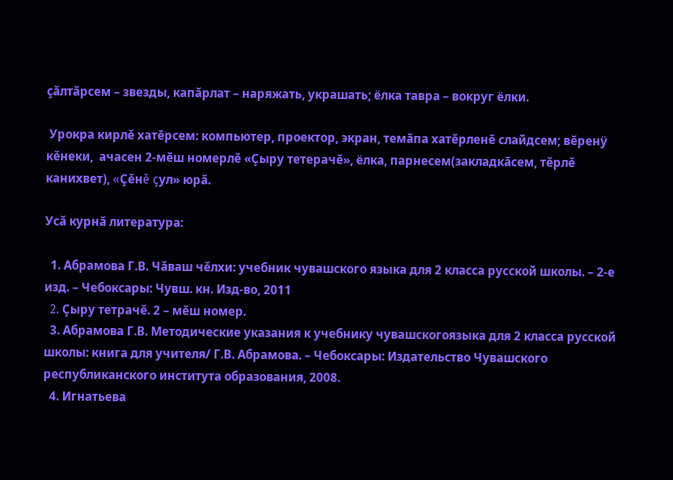çăлтăрсем – звезды, капăрлат – наряжать, украшать; ёлка тавра – вокруг ёлки.

 Урокра кирлĕ хатĕрсем: компьютер, проектор, экран, темăпа хатĕрленĕ слайдсем; вĕренÿ кĕнеки,  ачасен 2-мĕш номерлĕ «Çыру тетерачĕ», ёлка, парнесем(закладкăсем, тĕрлĕ канихвет), «Çĕнĕ çул» юрă.

Усă курнă литература:

  1. Абрамова Г.В. Чăваш чĕлхи: учебник чувашского языка для 2 класса русской школы. – 2-е изд. – Чебоксары: Чувш. кн. Изд-во, 2011
  2. Çыру тетрачĕ. 2 – мĕш номер.
  3. Абрамова Г.В. Методические указания к учебнику чувашскогоязыка для 2 класса русской школы: книга для учителя/ Г.В. Абрамова. – Чебоксары: Издательство Чувашского республиканского института образования, 2008.
  4. Игнатьева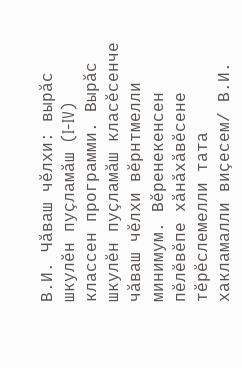В.И. Чăваш чĕлхи: вырăс шкулĕн пуçламăш (I-IV) классен программи. Вырăс шкулĕн пуçламăш класĕсенче чăваш чĕлхи вĕрнтмелли минимум. Вĕренекенсен пĕлĕвĕпе хăнăхăвĕсене тĕрĕслемелли тата хакламалли виçесем/ В.И.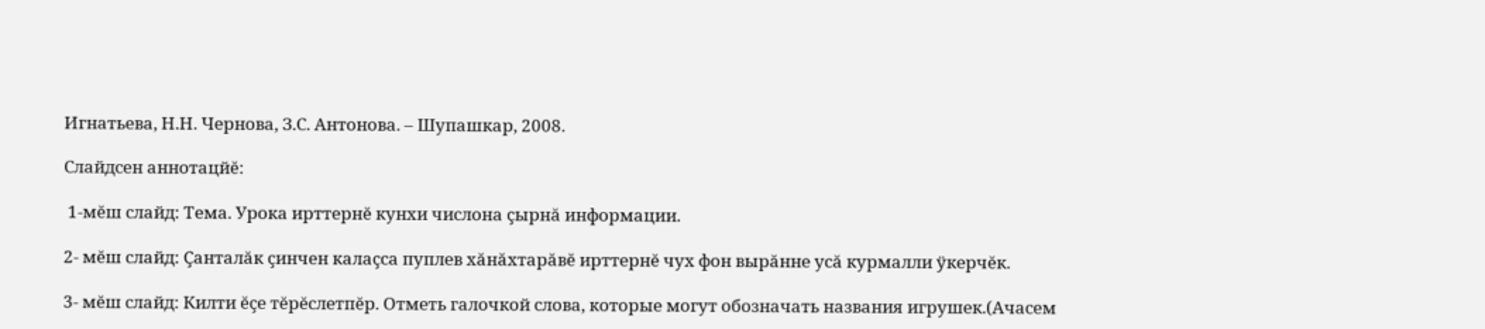Игнатьева, Н.Н. Чернова, З.С. Антонова. – Шупашкар, 2008.

Слайдсен аннотацйĕ:

 1-мĕш слайд: Тема. Урока ирттернĕ кунхи числона çырнă информации.

2- мĕш слайд: Çанталăк çинчен калаçса пуплев хăнăхтарăвĕ ирттернĕ чух фон вырăнне усă курмалли ÿкерчĕк.

3- мĕш слайд: Килти ĕçе тĕрĕслетпĕр. Отметь галочкой слова, которые могут обозначать названия игрушек.(Ачасем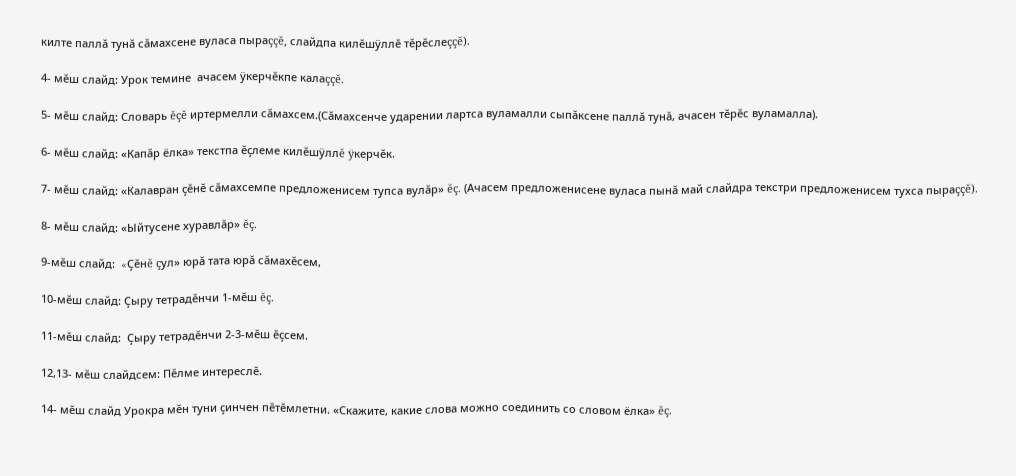килте паллă тунă сăмахсене вуласа пыраççĕ, слайдпа килĕшÿллĕ тĕрĕслеççĕ).

4- мĕш слайд: Урок темине  ачасем ÿкерчĕкпе калаççĕ.

5- мĕш слайд: Словарь ĕçĕ иртермелли сăмахсем.(Сăмахсенче ударении лартса вуламалли сыпăксене паллă тунă, ачасен тĕрĕс вуламалла).

6- мĕш слайд: «Капăр ёлка» текстпа ĕçлеме килĕшÿллĕ ÿкерчĕк.

7- мĕш слайд: «Калавран çĕнĕ сăмахсемпе предложенисем тупса вулăр» ĕç. (Ачасем предложенисене вуласа пынă май слайдра текстри предложенисем тухса пыраççĕ).

8- мĕш слайд: «Ыйтусене хуравлăр» ĕç.

9-мĕш слайд:  «Çĕнĕ çул» юрă тата юрă сăмахĕсем,

10-мĕш слайд: Çыру тетрадĕнчи 1-мĕш ĕç.

11-мĕш слайд:  Çыру тетрадĕнчи 2-3-мĕш ĕçсем.

12,13- мĕш слайдсем: Пĕлме интереслĕ.

14- мĕш слайд Урокра мĕн туни çинчен пĕтĕмлетни. «Скажите, какие слова можно соединить со словом ёлка» ĕç.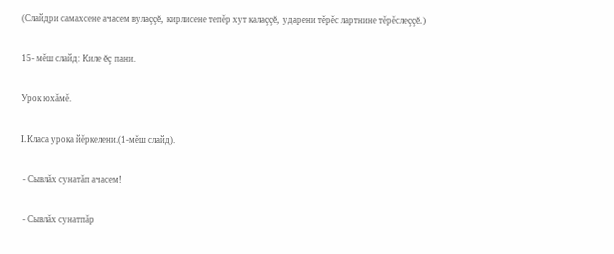(Слайдри самахсене ачасем вулаççĕ, кирлисене тепĕр хут калаççĕ, ударени тĕрĕс лартнине тĕрĕслеççĕ.)

15- мĕш слайд: Киле ĕç пани.

Урок юхăмĕ.

I.Класа урока йĕркелени.(1-мĕш слайд).

 - Сывлăх сунатăп ачасем!

 - Сывлăх сунатпăр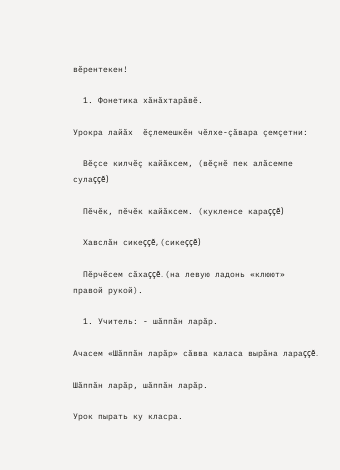вĕрентекен!

  1. Фонетика хăнăхтарăвĕ.

Урокра лайăх  ĕçлемешкĕн чĕлхе-çăвара çемçетни:

  Вĕçсе килчĕç кайăксем, (вĕçнĕ пек алăсемпе сулаççĕ)

  Пĕчĕк, пĕчĕк кайăксем. (кукленсе караççĕ)

  Хавслăн сикеççĕ, (сикеççĕ)

  Пĕрчĕсем сăхаççĕ. (на левую ладонь «клюют» правой рукой).

  1. Учитель: - шăппăн ларăр.

Ачасем «Шăппăн ларăр» сăвва каласа вырăна лараççĕ.

Шăппăн ларăр, шăппăн ларăр.

Урок пырать ку класра.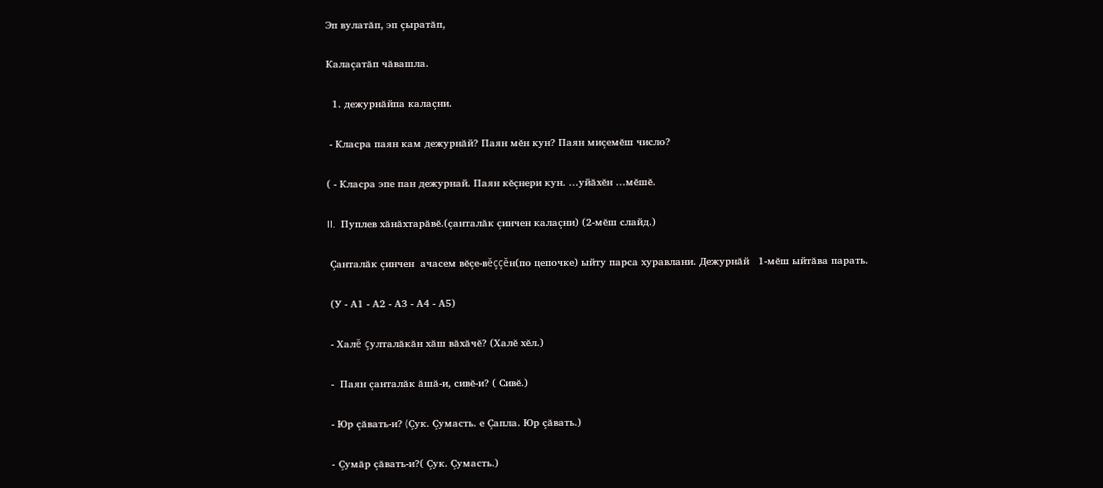Эп вулатăп, эп çыратăп,

Калаçатăп чăвашла.

  1. дежурнăйпа калаçни.

 - Класра паян кам дежурнăй? Паян мĕн кун? Паян миçемĕш число?

( - Класра эпе пан дежурнай. Паян кĕçнери кун. …уйăхĕн …мĕшĕ.

II.  Пуплев хăнăхтарăвĕ.(çанталăк çинчен калаçни) (2-мĕш слайд.)

 Çанталăк çинчен  ачасем вĕçе-вĕççĕн(по цепочке) ыйту парса хуравлани. Дежурнăй   1-мĕш ыйтăва парать.

 (У - А1 - А2 - А3 - А4 - А5)

 - Халĕ çулталăкăн хăш вăхăчĕ? (Халĕ хĕл.)

 -  Паян çанталăк ăшă-и, сивĕ-и? ( Сивĕ.)

 - Юр çăвать-и? (Çук. Çумасть. е Çапла. Юр çăвать.)

 - Çумăр çăвать-и?( Çук. Çумасть.)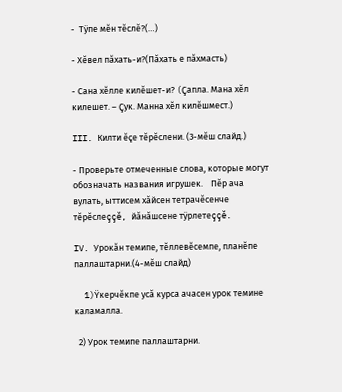-  Тÿпе мĕн тĕслĕ?(…)

- Хĕвел пăхать-и?(Пăхать е пăхмасть)

- Сана хĕлле килĕшет-и? (Çапла. Мана хĕл килешет. – Çук. Манна хĕл килĕшмест.)

III. Килти ĕçе тĕрĕслени. (3-мĕш слайд.)

- Проверьте отмеченные слова, которые могут обозначать названия игрушек.    Пĕр ача вулать, ыттисем хăйсен тетрачĕсенче тĕрĕслеççĕ, йăнăшсене тÿрлетеççĕ.

IV. Урокăн темипе, тĕллевĕсемпе, планĕпе паллаштарни.(4-мĕш слайд)

  1)Ÿкерчĕкпе усă курса ачасен урок темине каламалла.

  2) Урок темипе паллаштарни.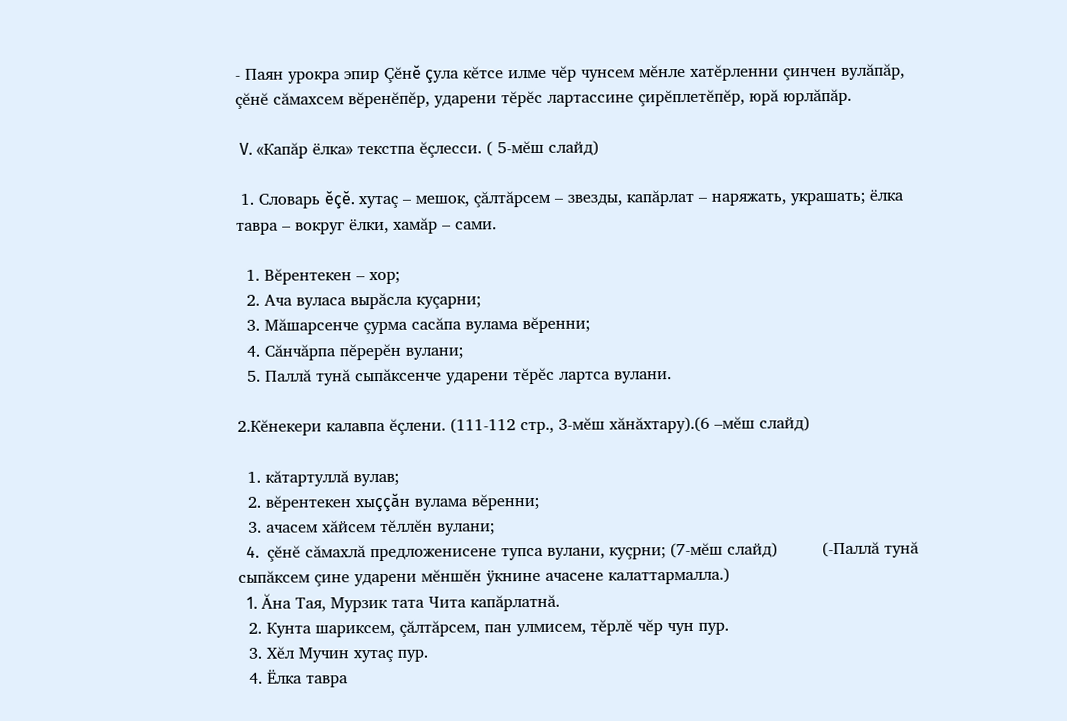- Паян урокра эпир Çĕнĕ çула кĕтсе илме чĕр чунсем мĕнле хатĕрленни çинчен вулăпăр, çĕнĕ сăмахсем вĕренĕпĕр, ударени тĕрĕс лартассине çирĕплетĕпĕр, юрă юрлăпăр.

 V. «Капăр ёлка» текстпа ĕçлесси. ( 5-мĕш слайд)

 1. Словарь ĕçĕ. хутаç – мешок, çăлтăрсем – звезды, капăрлат – наряжать, украшать; ёлка тавра – вокруг ёлки, хамăр – сами.

  1. Вĕрентекен – хор;
  2. Ача вуласа вырăсла куçарни;
  3. Мăшарсенче çурма сасăпа вулама вĕренни;
  4. Сăнчăрпа пĕрерĕн вулани;
  5. Паллă тунă сыпăксенче ударени тĕрĕс лартса вулани.

2.Кĕнекери калавпа ĕçлени. (111-112 стр., 3-мĕш хăнăхтару).(6 –мĕш слайд)

  1. кăтартуллă вулав;
  2. вĕрентекен хыççăн вулама вĕренни;
  3. ачасем хăйсем тĕллĕн вулани;
  4.  çĕнĕ сăмахлă предложенисене тупса вулани, куçрни; (7-мĕш слайд)         (-Паллă тунă сыпăксем çине ударени мĕншĕн ÿкнине ачасене калаттармалла.)
  1. Ăна Тая, Мурзик тата Чита капăрлатнă.
  2. Кунта шариксем, çăлтăрсем, пан улмисем, тĕрлĕ чĕр чун пур.
  3. Хĕл Мучин хутаç пур.
  4. Ёлка тавра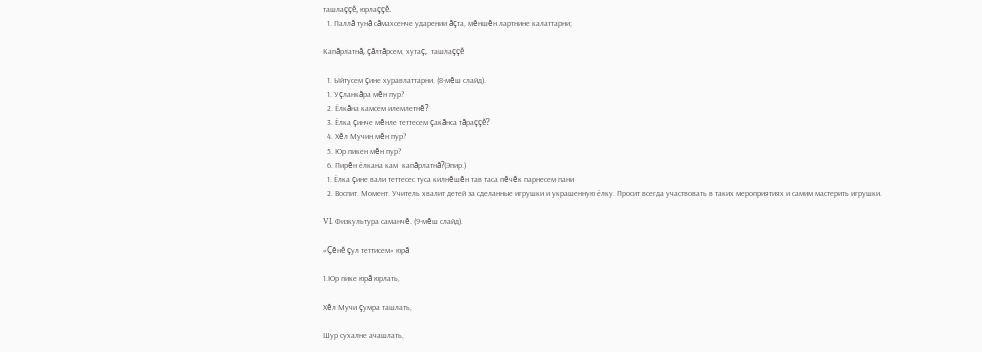ташлаççĕ, юрлаççĕ.
  1. Паллă тунă сăмахсенче ударении ăçта, мĕншĕн лартнине калаттарни;

Капăрлатнă, çăлтăрсем, хутаç,  ташлаççĕ

  1. Ыйтусем çине хуравлаттарни. (8-мĕш слайд).
  1. Уçланкăра мĕн пур?
  2. Ёлкăна камсем илемлетнĕ?
  3. Ёлка çинче мĕнле теттесем çакăнса тăраççĕ?
  4. Хĕл Мучин мĕн пур?
  5. Юр пикен мĕн пур?
  6. Пирĕн ёлкана кам  капăрлатнă?(Эпир.)
  1. Ёлка çине вали теттесес туса килнĕшĕн тав таса пĕчĕк парнесем пани
  2. Воспит. Момент. Учитель хвалит детей за сделанные игрушки и украшенную ёлку. Просит всегда участвовать в таких мероприятиях и самим мастерить игрушки.

VI. Физкультура саманчĕ. (9-мĕш слайд).

«Çĕнĕ çул теттисем» юрă

1.Юр пике юрă юрлать,

Хĕл Мучи çумра ташлать,

Шур сухалне ачашлать,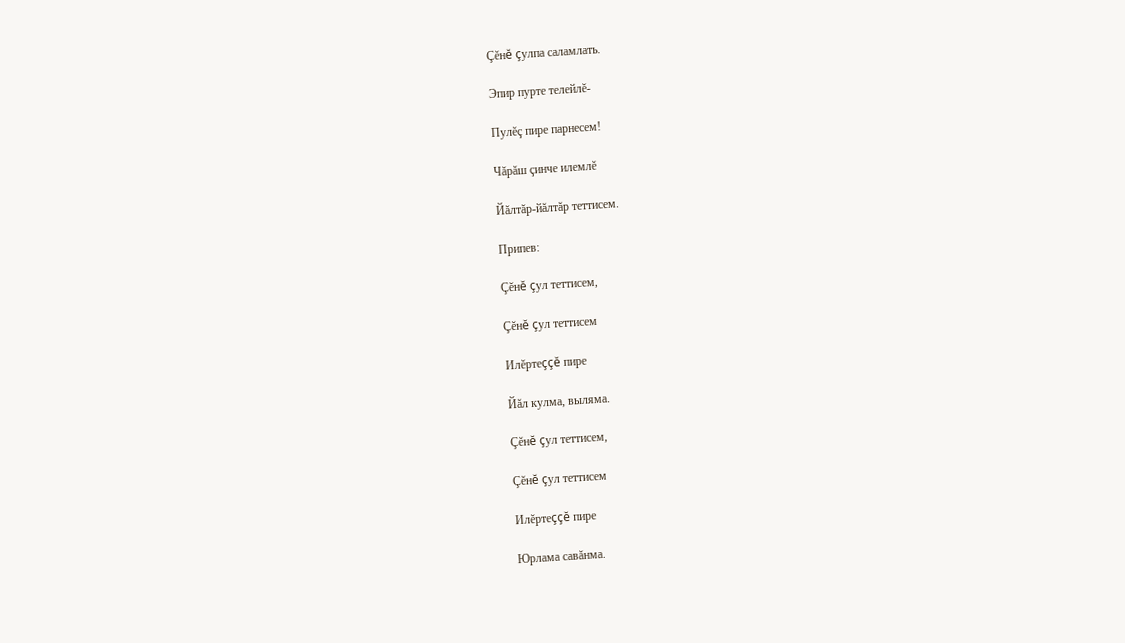Çĕнĕ çулпа саламлать.

Эпир пурте телейлĕ-

Пулĕç пире парнесем!

Чăрăш çинче илемлĕ

Йăлтăр-йăлтăр теттисем.

Припев:

Çĕнĕ çул теттисем,

Çĕнĕ çул теттисем

Илĕртеççĕ пире

Йăл кулма, выляма.

Çĕнĕ çул теттисем,

Çĕнĕ çул теттисем

Илĕртеççĕ пире

Юрлама савăнма.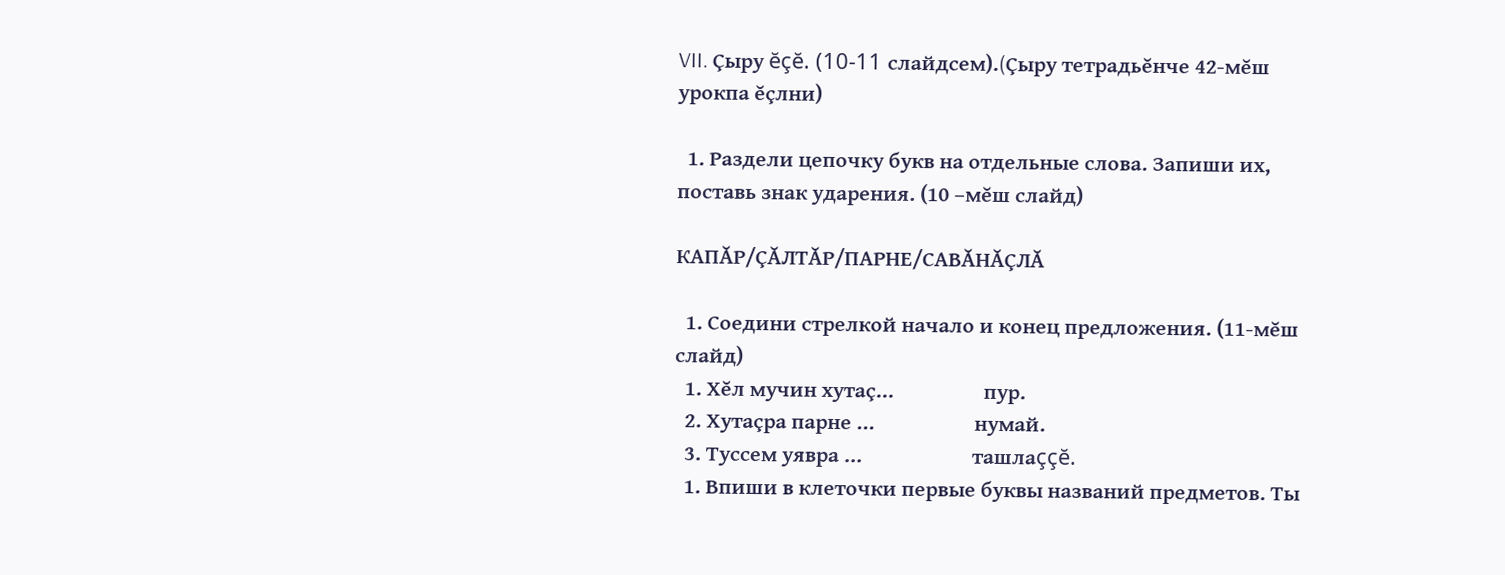VII. Çыру ĕçĕ. (10-11 слайдсем).(Çыру тетрадьĕнче 42-мĕш урокпа ĕçлни)

  1. Раздели цепочку букв на отдельные слова. Запиши их, поставь знак ударения. (10 –мĕш слайд)

КАПĂР/ÇĂЛТĂР/ПАРНЕ/САВĂНĂÇЛĂ

  1. Соедини стрелкой начало и конец предложения. (11-мĕш слайд)
  1. Хĕл мучин хутаç…                  пур.
  2. Хутаçра парне …                    нумай.
  3. Туссем уявра …                      ташлаççĕ.
  1. Впиши в клеточки первые буквы названий предметов. Ты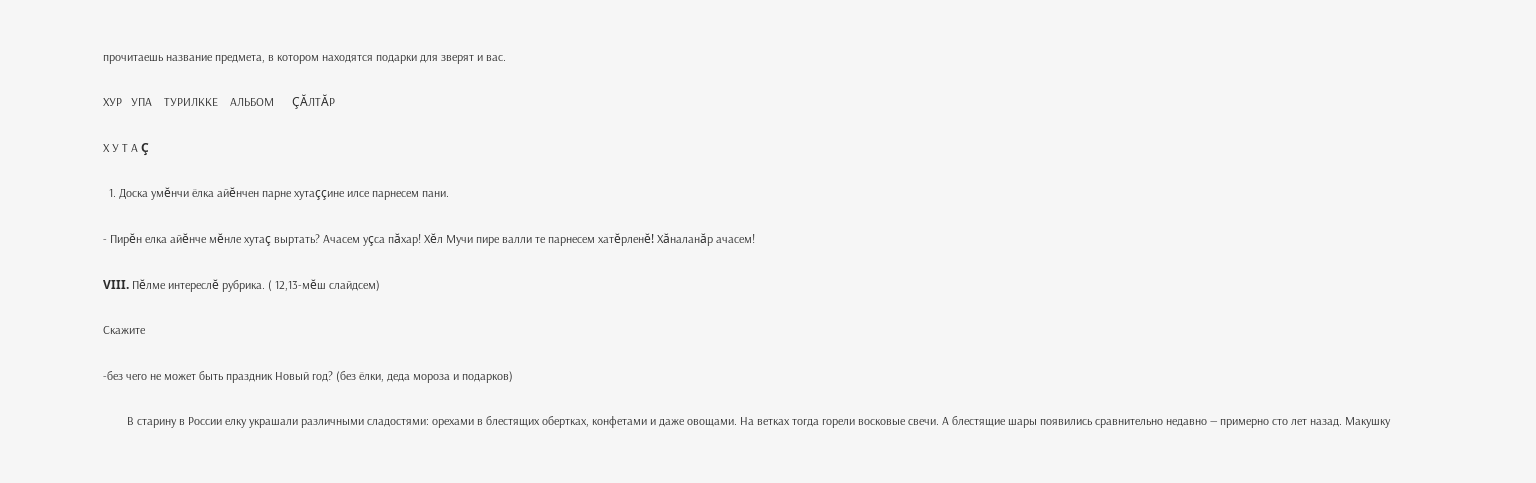прочитаешь название предмета, в котором находятся подарки для зверят и вас.

ХУР   УПА    ТУРИЛККЕ    АЛЬБОМ      ÇĂЛТĂР

Х У Т А Ç

  1. Доска умĕнчи ёлка айĕнчен парне хутаççине илсе парнесем пани.

- Пирĕн елка айĕнче мĕнле хутаç выртать? Ачасем уçса пăхар! Хĕл Мучи пире валли те парнесем хатĕрленĕ! Хăналанăр ачасем!

VIII. Пĕлме интереслĕ рубрика. ( 12,13-мĕш слайдсем)

Скажите

-без чего не может быть праздник Новый год? (без ёлки, деда мороза и подарков)

        В старину в России елку украшали различными сладостями: орехами в блестящих обертках, конфетами и даже овощами. На ветках тогда горели восковые свечи. А блестящие шары появились сравнительно недавно — примерно сто лет назад. Макушку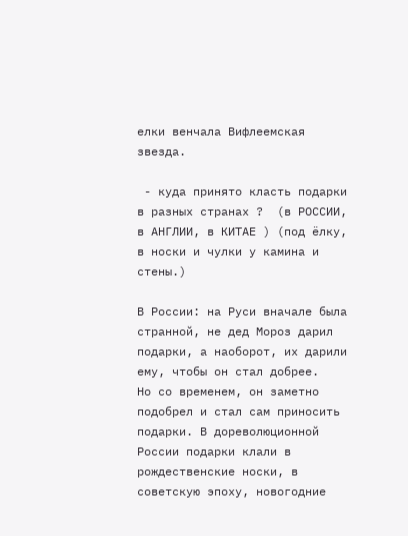елки венчала Вифлеемская звезда.

 - куда принято класть подарки в разных странах ?  (в РОССИИ,  в АНГЛИИ, в КИТАЕ ) (под ёлку, в носки и чулки у камина и стены.)

В России: на Руси вначале была странной, не дед Мороз дарил подарки, а наоборот, их дарили ему, чтобы он стал добрее.    Но со временем, он заметно подобрел и стал сам приносить подарки. В дореволюционной России подарки клали в рождественские носки, в советскую эпоху, новогодние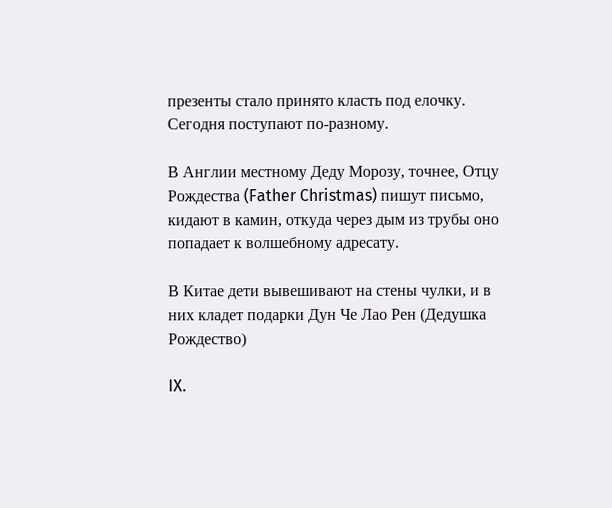презенты стало принято класть под елочку. Сегодня поступают по-разному.

В Англии местному Деду Морозу, точнее, Отцу Рождества (Father Christmas) пишут письмо,  кидают в камин, откуда через дым из трубы оно попадает к волшебному адресату.

В Китае дети вывешивают на стены чулки, и в них кладет подарки Дун Че Лао Рен (Дедушка Рождество)

IX.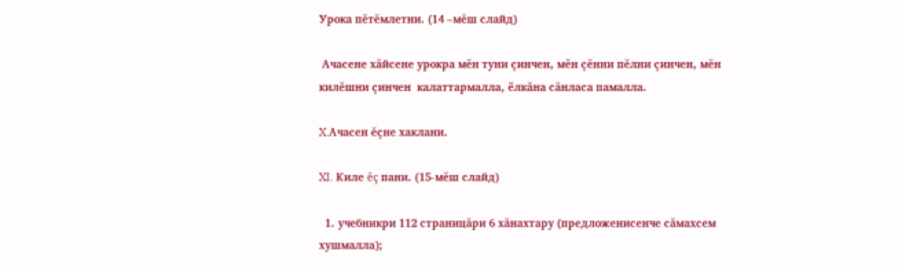Урока пĕтĕмлетни. (14 –мĕш слайд)

 Ачасене хăйсене урокра мĕн туни çинчен, мĕн çĕнни пĕлни çинчен, мĕн килĕшни çинчен  калаттармалла, ёлкăна сăнласа памалла.

X.Ачасен ĕçне хаклани.

XI. Киле ĕç пани. (15-мĕш слайд)

  1. учебникри 112 страницăри 6 хăнахтару (предложенисенче сăмахсем хушмалла);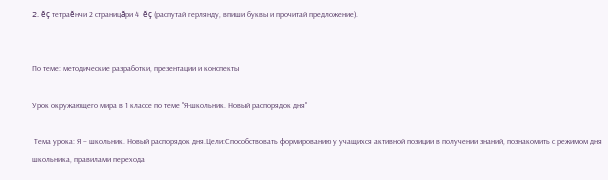2. ĕç тетраĕнчи 2 страницăри 4  ĕç (распутай герлянду, впиши буквы и прочитай предложение).


По теме: методические разработки, презентации и конспекты

Урок окружающего мира в 1 классе по теме "Я-школьник. Новый распорядок дня"

 Тема урока: Я – школьник. Новый распорядок дня.Цели:Способствовать формированию у учащихся активной позиции в получении знаний, познакомить с режимом дня школьника, правилами перехода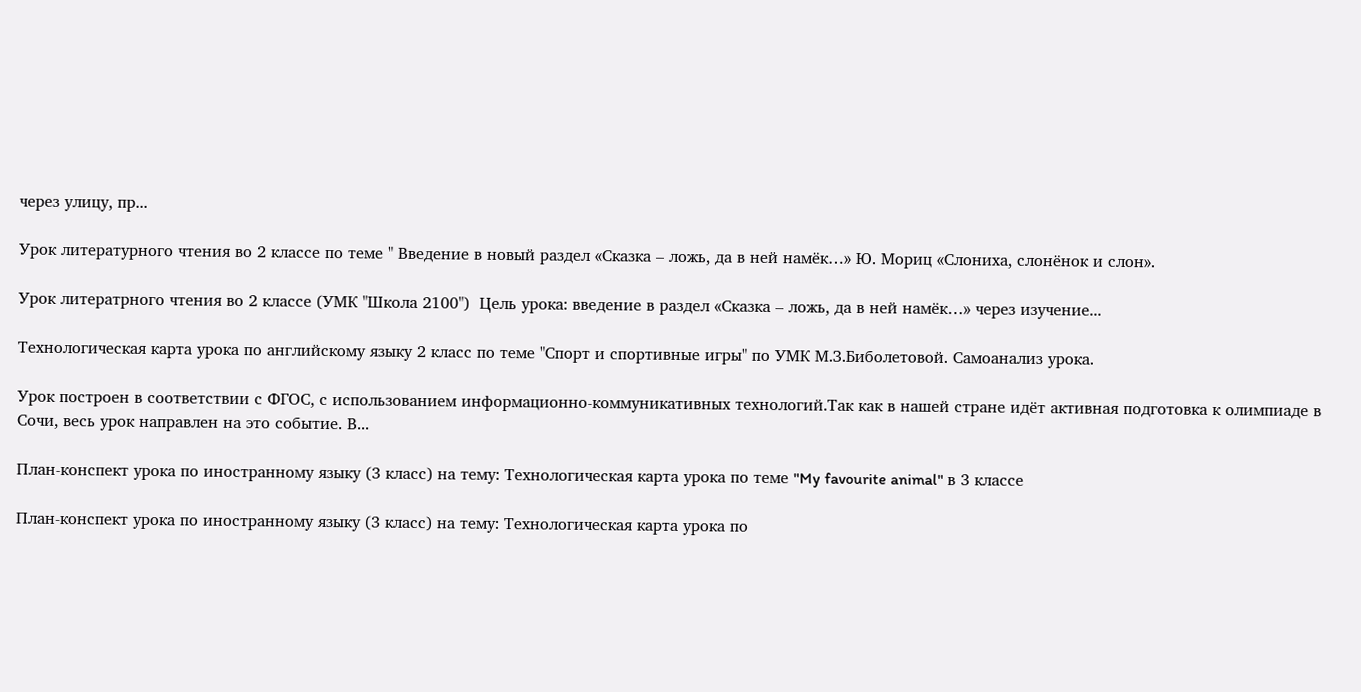через улицу, пр...

Урок литературного чтения во 2 классе по теме " Введение в новый раздел «Сказка – ложь, да в ней намёк…» Ю. Мориц «Слониха, слонёнок и слон».

Урок литератрного чтения во 2 классе (УМК "Школа 2100")  Цель урока: введение в раздел «Сказка – ложь, да в ней намёк…» через изучение...

Технологическая карта урока по английскому языку 2 класс по теме "Спорт и спортивные игры" по УМК М.З.Биболетовой. Самоанализ урока.

Урок построен в соответствии с ФГОС, с использованием информационно-коммуникативных технологий.Так как в нашей стране идёт активная подготовка к олимпиаде в Сочи, весь урок направлен на это событие. В...

План-конспект урока по иностранному языку (3 класс) на тему: Технологическая карта урока по теме "My favourite animal" в 3 классе

План-конспект урока по иностранному языку (3 класс) на тему: Технологическая карта урока по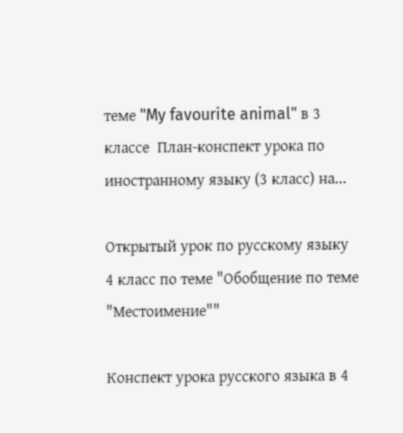теме "My favourite animal" в 3 классе  План-конспект урока по иностранному языку (3 класс) на...

Открытый урок по русскому языку 4 класс по теме "Обобщение по теме "Местоимение""

Конспект урока русского языка в 4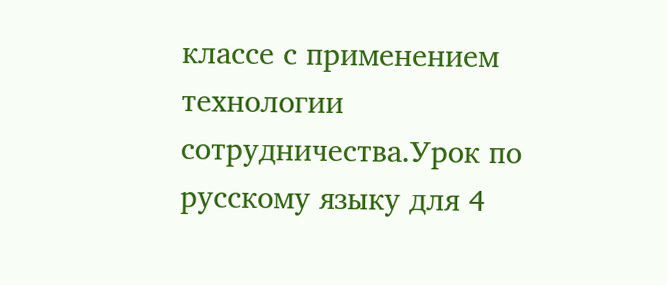классе с применением технологии сотрудничества.Урок по русскому языку для 4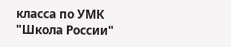класса по УМК "Школа России"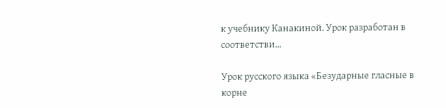к учебнику Канакиной. Урок разработан в соответстви...

Урок русского языка «Безударные гласные в корне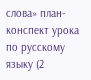слова» план-конспект урока по русскому языку (2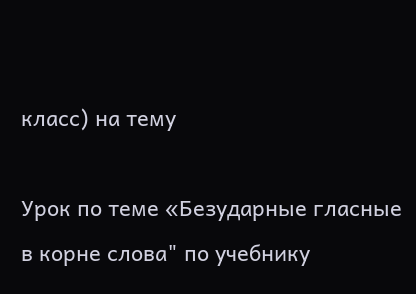класс) на тему

Урок по теме «Безударные гласные в корне слова" по учебнику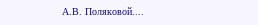А.В. Поляковой....